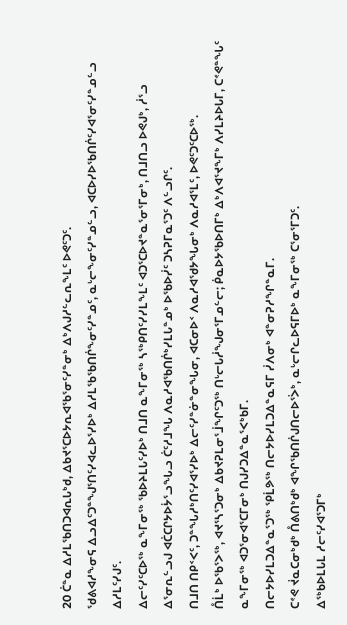20 ᑖᓐᓇ ᐃᓱᒪᖃᑎᑐᐊᕆᒐᒃᑯ, ᐃᑲᔪᕐᑕᐅᔭᕆᐊᖃᕐᓂᑦᓯᓐᓂᒃ ᐃᒃᐱᒍᓱᓪᓚᕆᖕᒪᑦ ᐅᕙᑦᑐᑦ.
ᖁᕕᐊᓱᖕᓂᕋ ᐃᓗᐃᑦᑐᓐᖑᕐᑎᑦᓯᐊᓚᐅᕐᓯᐅᒃ ᐃᓱᒪᖃᖃᑎᒌᖕᓂᑦᓯᓐᓄᑦ, ᓇᒡᓕᖕᓂᑦᓯᓐᓄᓪᓗ, ᐊᑕᐅᓯᐅᖃᑎᒌᑦᓯᐊᕐᓂᑦᓯᓐᓄᓪᓗ ᐃᓱᒪᑦᓯᒍᑦ.
ᐃᓕᑦᓯᑦᑕᐅᖅ ᓇᖕᒥᓂᖅ ᖃᐅᔨᒪᒐᑦᓯᐅᒃ ᑎᒧᑎ ᓇᖕᒥᓂᖅ ᓴᖅᑭᑎᑦᓯᓯᒪᖕᒪᑦ ᐊᑐᕐᑕᐅᔪᓐᓇᕐᓂᕐᒥᓂᒃ, ᑎᒧᑎᓗ ᐅᕙᒍᒃ, ᓲᕐᓗ ᐃᕐᓂᕆᓪᓗᒍ ᐊᑖᑕᒋᔭᐅᔮᕐᓗᖓᓗ ᑖᑦᓱᒧᖓ ᐱᓇᓱᐊᖃᑎᒌᒃᓯᒪᒐᓐᓄᒃ ᐅᖃᐅᓰᑦ ᑐᓴᕈᒥᓇᕐᑐᑦ ᐱᓪᓗᒋᑦ.
ᑎᒧᑎ ᑎᑭᑉᐸᑦ, ᑐᓐᖓᓱᒃᑎᑦᓯᐊᕐᓯᐅᒃ ᐃᓕᑦᓯᓐᓃᓐᓂᖓᓂ, ᐊᑕᓂᐅᑉ ᐱᓇᓱᐊᖁᔭᖓᓂᒃ ᐱᓇᓱᐊᕐᒪᑦ, ᐅᕙᑦᑐᑦᑕᐅᖅ.
ᑍᒫᒃ ᐅᖃᕐᐳᖅ, ᐊᔪᕐᓴᕐᑐᓂᒃ ᐃᑲᔪᕈᒪᓂᕐᒨᖏᑦᑐᖅ ᑎᒡᓕᒐᓲᖑᓂᕐᒥᓄᓪᓕ; ᑮᓇᐅᔭᖃᐅᑎᒥᒃ ᐃᒃᐱᐊᕐᔪᖕᒥᒃ ᐱᓯᒪᔨᐅᒐᒥ, ᑕᕝᕙᓐᖓᑦ ᓇᖕᒥᓂᖅ ᐊᑐᕐᓂᐊᕐᑕᒥᓂᒃ ᑎᒍᓯᑐᐃᓐᓇᕐᐸᒃᑲᒥ.
ᑎᓕᔭᐅᓯᒪᑐᐃᓐᓇᕐᑐᖅ ᕿᒫᕗᖅ ᑎᓕᔭᐅᓯᒪᑐᐃᓐᓇᕋᒥ ᓰᐱᓂᒃ ᐊᓐᓂᕈᓱᖏᓐᓇᒥ.
ᑕᕝᕙ ᔫᓇᑕᓂᒃᑯᒃ ᑍᕕᑎᒃᑯᒃ ᐊᖏᖃᑎᒌᒍᑎᓕᐅᕐᐴᒃ, ᓇᒡᓕᒋᓚᐅᕋᒥᐅᒃ ᓇᖕᒥᓂᖅ ᑕᕐᓂᕐᒥᑐᑦ.
ᐃᖅᑲᐅᒪᒐᒪ ᓱᓕᑦᓯᐊᕐᑐᒥᒃ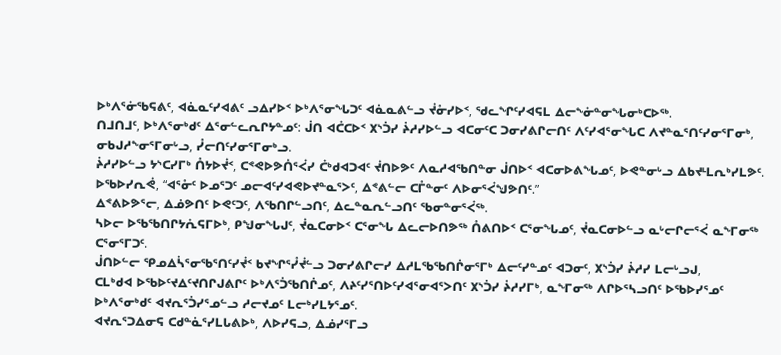ᐅᒃᐱᕐᓃᖃᕋᕕᑦ, ᐊᓈᓇᑦᓯᐊᕕᑦ ᓗᐃᓯᐅᑉ ᐅᒃᐱᕐᓂᖓᑐᑦ ᐊᓈᓇᕕᓪᓗ ᔫᓁᓯᐅᑉ, ᖁᓚᖏᑦᓯᐊᕋᒪ ᐃᓕᖕᓃᓐᓂᖓᓂᒃᑕᐅᖅ.
ᑎᒧᑎᒧᑦ, ᐅᒃᐱᕐᓂᒃᑯᑦ ᐃᕐᓂᓪᓚᕆᒋᔭᓐᓄᑦ: ᒎᑎ ᐊᑖᑕᐅᑉ ᙭ᔅᑑᓯ ᔩᓱᓯᐅᓪᓗ ᐊᑕᓂᑦᑕ ᑐᓂᓯᕕᒋᓕᑎᑦ ᐱᑦᓯᐊᕐᓂᖓᑕ ᐱᔪᓐᓇᕐᑎᑦᓯᓂᕐᒥᓂᒃ, ᓂᑲᒍᓱᖕᓂᕐᒥᓂᒡᓗ, ᓮᓕᑎᑦᓯᓂᕐᒥᓂᒃᓗ.
ᔩᓱᓯᐅᓪᓗ ᔭᔅᑕᓯᒥᒃ ᑍᔭᐅᔫᑉ, ᑕᕝᕙᐅᕗᑏᕐᐹᓯ ᑖᒃᑯᐊᑐᐊᑦ ᔫᑎᐅᕗᑦ ᐱᓇᓱᐊᖃᑎᓐᓂ ᒎᑎᐅᑉ ᐊᑕᓂᐅᕕᖓᓄᑦ, ᐅᕙᓐᓂᒡᓗ ᐃᑲᔪᒻᒪᕆᒃᓯᒪᕗᑦ.
ᐅᖃᐅᓯᕆᕚ, “ᐊᕐᓁᑦ ᐅᓄᕐᑐᑦ ᓄᓕᐊᑦᓯᐊᕙᐅᔪᓐᓇᕐᐳᑦ, ᐃᕝᕕᓪᓕ ᑕᒤᓐᓂᑦ ᐱᐅᓂᕐᐹᖑᕗᑎᑦ.”
ᐃᕝᕕᐅᕗᕐᓕ, ᐃᓅᕗᑎᑦ ᐅᕙᑦᑐᑦ, ᐱᖃᑎᒋᓪᓗᑎᑦ, ᐃᓚᓐᓇᕆᓪᓗᑎᑦ ᖃᓂᓐᓂᕐᐹᖅ.
ᓴᐅᓕ ᐅᖃᖃᑎᒋᔭᕇᕋᒥᐅᒃ, ᑭᖑᓂᖓᒍᑦ, ᔫᓇᑕᓂᐅᑉ ᑕᕐᓂᖓ ᐃᓚᓕᐅᑎᕗᖅ ᑍᕕᑎᐅᑉ ᑕᕐᓂᖓᓄᑦ, ᔫᓇᑕᓂᐅᓪᓗ ᓇᒡᓕᒋᓕᕐᐹ ᓇᖕᒥᓂᖅ ᑕᕐᓂᕐᒥᑐᑦ.
ᒎᑎᐅᓪᓕ ᕿᓄᐃᓵᕐᓂᖃᕐᑎᑦᓯᔫᑉ ᑲᔪᖏᕐᓮᔫᓪᓗ ᑐᓂᓯᕕᒋᓕᓯ ᐃᓱᒪᖃᖃᑎᒌᓂᕐᒥᒃ ᐃᓕᑦᓯᓐᓄᑦ ᐊᑐᓂᑦ, ᙭ᔅᑑᓯ ᔩᓱᓯ ᒪᓕᒡᓗᒍ,
ᑕᒪᒃᑯᐊ ᐅᖃᐅᑦᔪᐃᑦᔪᑎᒋᒍᕕᒋᑦ ᐅᒃᐱᕐᑑᖃᑎᒌᓄᑦ, ᐱᔨᑦᓯᕐᑎᐅᑦᓯᐊᕐᓂᐊᕐᐳᑎᑦ ᙭ᔅᑑᓯ ᔩᓱᓯᒥᒃ, ᓇᖕᒥᓂᖅ ᐱᒋᐅᕐᓴᓗᑎᑦ ᐅᖃᐅᓯᕐᓄᑦ ᐅᒃᐱᕐᓂᒃᑯᑦ ᐊᔪᕆᕐᑑᓯᕐᓄᓪᓗ ᓱᓕᔪᓄᑦ ᒪᓕᒃᓯᒪᔭᕐᓄᑦ.
ᐊᔪᕆᕐᑐᐃᓂᕋ ᑕᑯᓐᓈᕐᓯᒪᒐᕕᐅᒃ, ᐱᐅᓯᕋᓗ, ᐃᓅᓯᕐᒥᓗ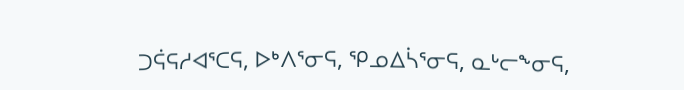ᑐᕌᕋᓱᐊᕐᑕᕋ, ᐅᒃᐱᕐᓂᕋ, ᕿᓄᐃᓵᕐᓂᕋ, ᓇᒡᓕᖕᓂᕋ,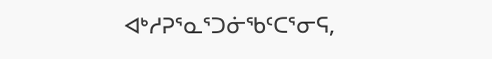ᐊᒃᓱᕈᕐᓇᕐᑐᓃᖃᑦᑕᕐᓂᕋ,